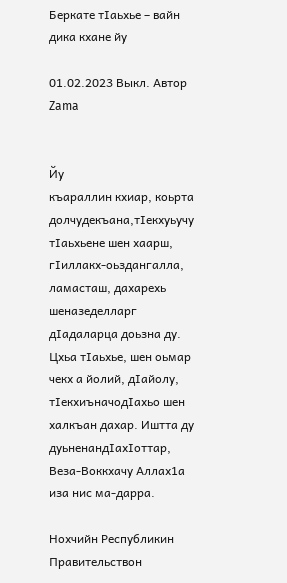Беркате тIаьхье – вайн дика кхане йу

01.02.2023 Выкл. Автор Zama


Йу
къараллин кхиар, коьрта долчудекъана,тIекхуьучу тIаьхьене шен хаарш, гIиллакх-оьздангалла, ламасташ, дахарехь шеназеделларг дIадаларца доьзна ду. Цхьа тIаьхье, шен оьмар чекх а йолий, дIайолу, тIекхиъначодIахьо шен халкъан дахар. Иштта ду дуьненандIахIоттар, Веза-Воккхачу Аллах1а иза нис ма-дарра.

Нохчийн Республикин Правительствон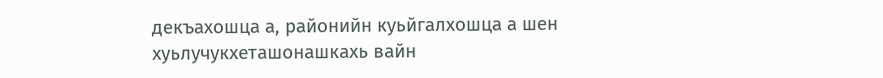декъахошца а, районийн куьйгалхошца а шен хуьлучукхеташонашкахь вайн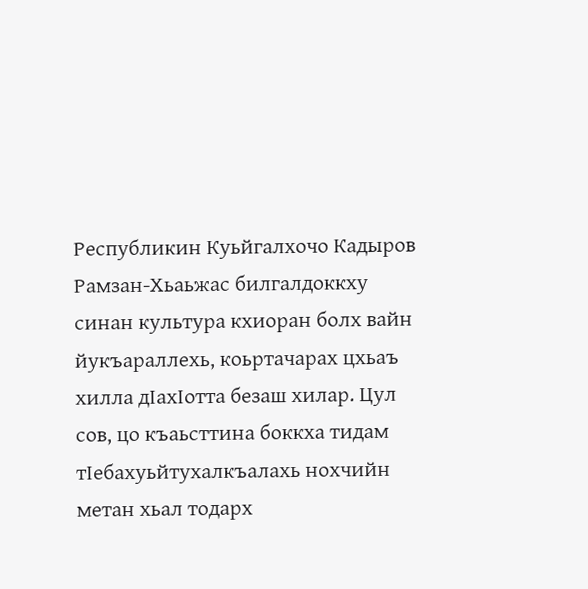Республикин Куьйгалхочо Кадыров Рамзан-Хьаьжас билгалдоккху синан культура кхиоран болх вайн йукъараллехь, коьртачарах цхьаъ хилла дIахIотта безаш хилар. Цул сов, цо къаьсттина боккха тидам тIебахуьйтухалкъалахь нохчийн метан хьал тодарх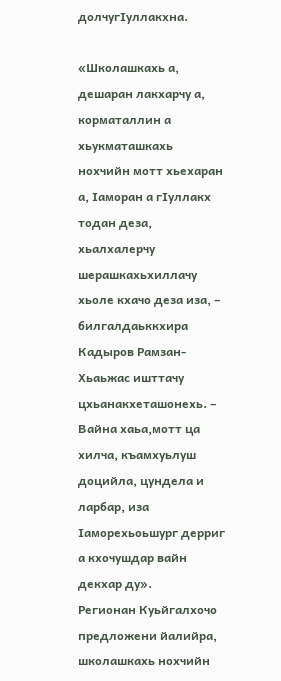долчугIуллакхна.

«Школашкахь а, дешаран лакхарчу а, корматаллин а хьукматашкахь нохчийн мотт хьехаран а, Iаморан а гIуллакх тодан деза, хьалхалерчу шерашкахьхиллачу хьоле кхачо деза иза, – билгалдаьккхира Кадыров Рамзан-Хьаьжас ишттачу цхьанакхеташонехь. – Вайна хаьа,мотт ца хилча, къамхуьлуш доцийла, цундела и ларбар, иза Iаморехьоьшург дерриг а кхочушдар вайн декхар ду».
Регионан Куьйгалхочо предложени йалийра, школашкахь нохчийн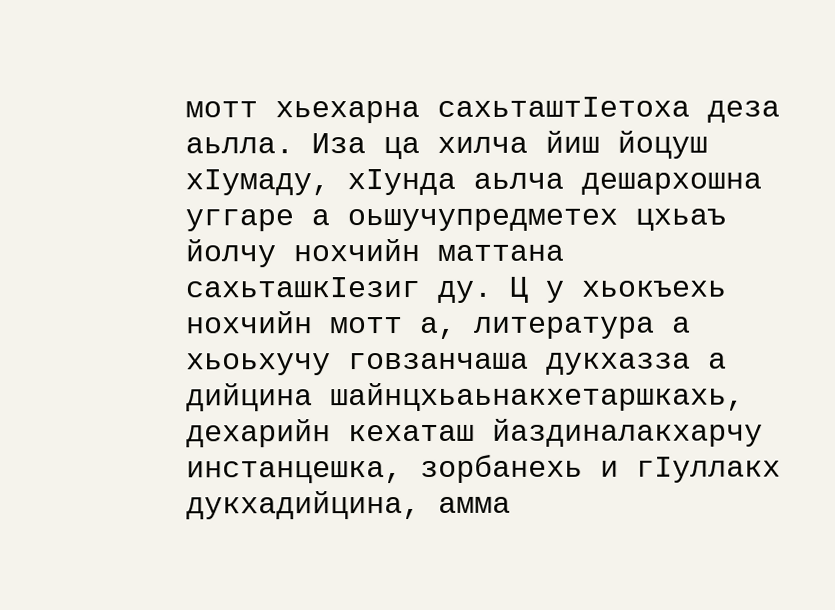мотт хьехарна сахьташтIетоха деза аьлла. Иза ца хилча йиш йоцуш хIумаду, хIунда аьлча дешархошна уггаре а оьшучупредметех цхьаъ йолчу нохчийн маттана сахьташкIезиг ду. Ц у хьокъехь нохчийн мотт а, литература а хьоьхучу говзанчаша дукхазза а дийцина шайнцхьаьнакхетаршкахь, дехарийн кехаташ йаздиналакхарчу инстанцешка, зорбанехь и гIуллакх дукхадийцина, амма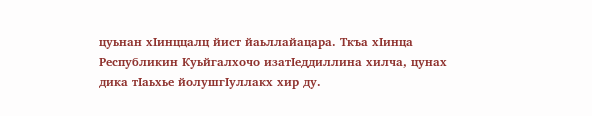цуьнан хIинццалц йист йаьллайацара. Ткъа хIинца Республикин Куьйгалхочо изатIеддиллина хилча, цунах дика тIаьхье йолушгIуллакх хир ду.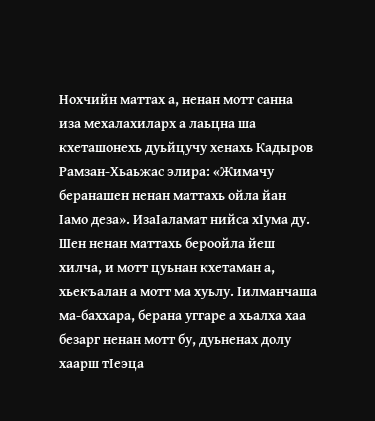Нохчийн маттах а, ненан мотт санна иза мехалахиларх а лаьцна ша кхеташонехь дуьйцучу хенахь Кадыров Рамзан-Хьаьжас элира: «Жимачу беранашен ненан маттахь ойла йан Iамо деза». ИзаIаламат нийса хIума ду. Шен ненан маттахь бероойла йеш хилча, и мотт цуьнан кхетаман а, хьекъалан а мотт ма хуьлу. Iилманчаша ма-баххара, берана уггаре а хьалха хаа безарг ненан мотт бу, дуьненах долу хаарш тIеэца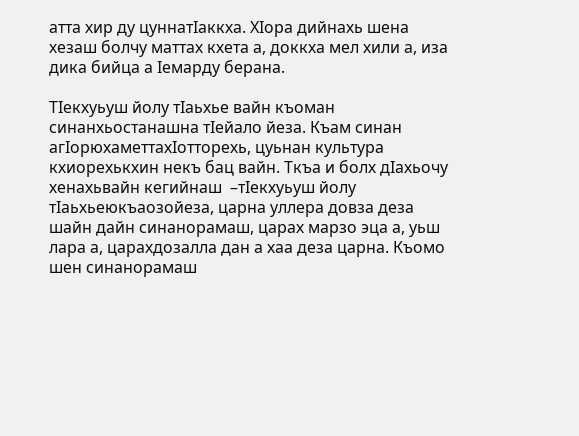атта хир ду цуннатIаккха. ХIора дийнахь шена хезаш болчу маттах кхета а, доккха мел хили а, иза дика бийца а Iемарду берана.

ТIекхуьуш йолу тIаьхье вайн къоман синанхьостанашна тIейало йеза. Къам синан агIорюхаметтахIотторехь, цуьнан культура кхиорехькхин некъ бац вайн. Ткъа и болх дIахьочу хенахьвайн кегийнаш  –тIекхуьуш йолу тIаьхьеюкъаозойеза, царна уллера довза деза шайн дайн синанорамаш, царах марзо эца а, уьш лара а, царахдозалла дан а хаа деза царна. Къомо шен синанорамаш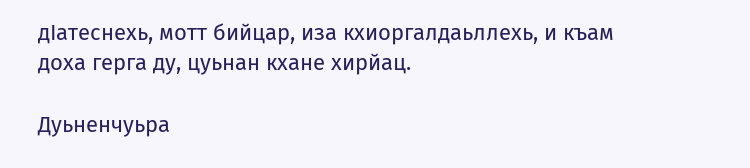дIатеснехь, мотт бийцар, иза кхиоргалдаьллехь, и къам доха герга ду, цуьнан кхане хирйац.

Дуьненчуьра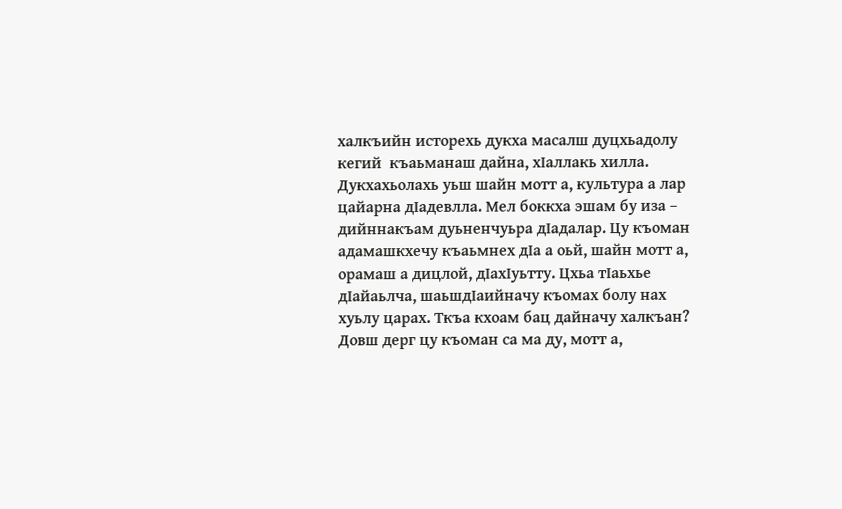халкъийн исторехь дукха масалш дуцхьадолу кегий  къаьманаш дайна, хIаллакь хилла. Дукхахьолахь уьш шайн мотт а, культура а лар цайарна дIадевлла. Мел боккха эшам бу иза – дийннакъам дуьненчуьра дIадалар. Цу къоман адамашкхечу къаьмнех дIа а оьй, шайн мотт а, орамаш а дицлой, дIахIуьтту. Цхьа тIаьхье дIайаьлча, шаьшдIаийначу къомах болу нах хуьлу царах. Ткъа кхоам бац дайначу халкъан? Довш дерг цу къоман са ма ду, мотт а,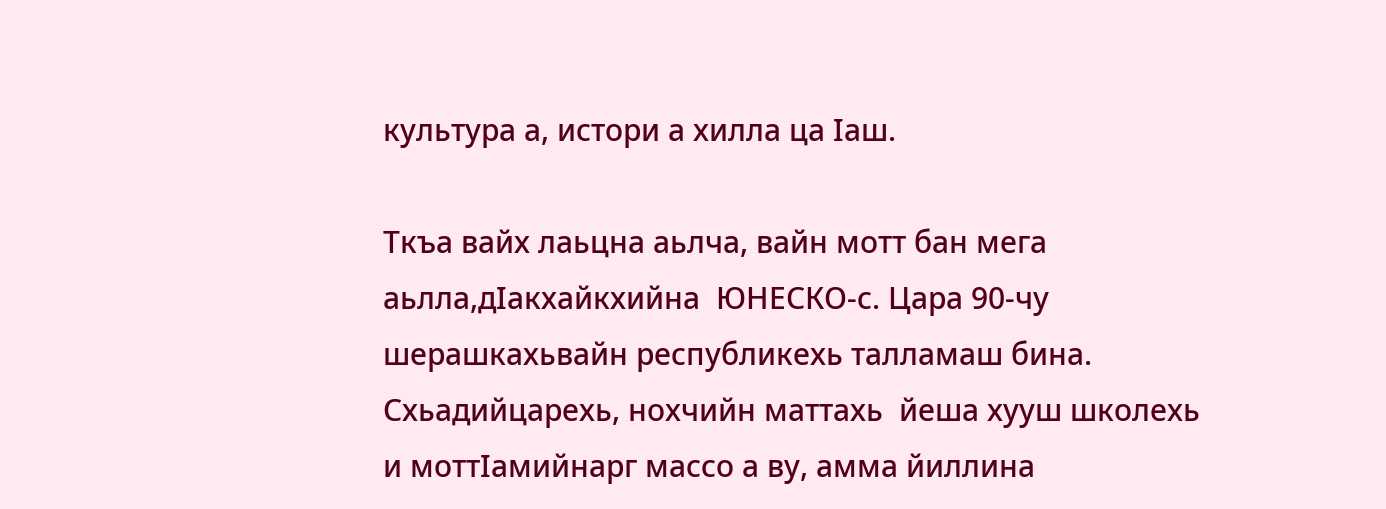культура а, истори а хилла ца Iаш.

Ткъа вайх лаьцна аьлча, вайн мотт бан мега аьлла,дIакхайкхийна  ЮНЕСКО-с. Цара 90-чу шерашкахьвайн республикехь талламаш бина. Схьадийцарехь, нохчийн маттахь  йеша хууш школехь и моттIамийнарг массо а ву, амма йиллина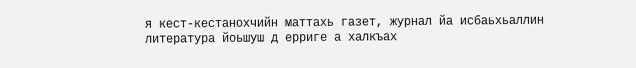я кест-кестанохчийн маттахь газет, журнал йа исбаьхьаллин литература йоьшуш д ерриге а халкъах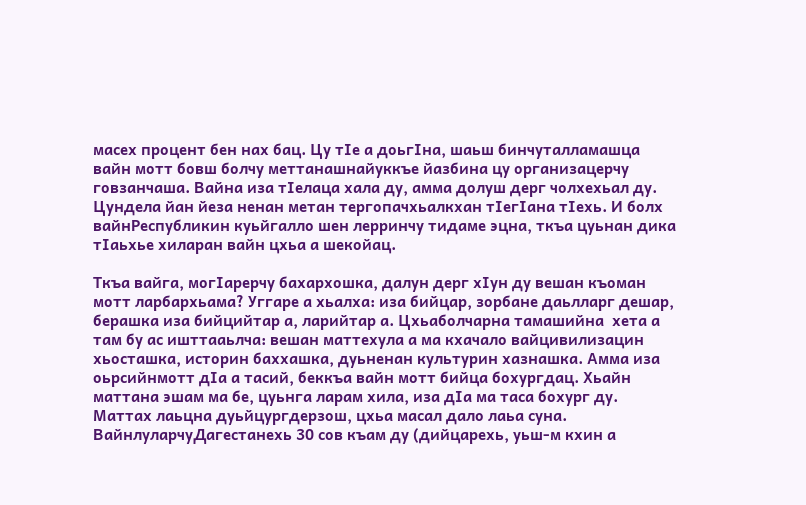масех процент бен нах бац. Цу тIе а доьгIна, шаьш бинчуталламашца вайн мотт бовш болчу меттанашнайуккъе йазбина цу организацерчу говзанчаша. Вайна иза тIелаца хала ду, амма долуш дерг чолхехьал ду. Цундела йан йеза ненан метан тергопачхьалкхан тIегIана тIехь. И болх вайнРеспубликин куьйгалло шен лерринчу тидаме эцна, ткъа цуьнан дика тIаьхье хиларан вайн цхьа а шекойац.

Ткъа вайга, могIарерчу бахархошка, далун дерг хIун ду вешан къоман мотт ларбархьама? Уггаре а хьалха: иза бийцар, зорбане даьлларг дешар, берашка иза бийцийтар а, ларийтар а. Цхьаболчарна тамашийна  хета а там бу ас ишттааьлча: вешан маттехула а ма кхачало вайцивилизацин хьосташка, историн баххашка, дуьненан культурин хазнашка. Амма иза оьрсийнмотт дIа а тасий, беккъа вайн мотт бийца бохургдац. Хьайн маттана эшам ма бе, цуьнга ларам хила, иза дIа ма таса бохург ду. Маттах лаьцна дуьйцургдерзош, цхьа масал дало лаьа суна. ВайнлуларчуДагестанехь 30 сов къам ду (дийцарехь, уьш-м кхин а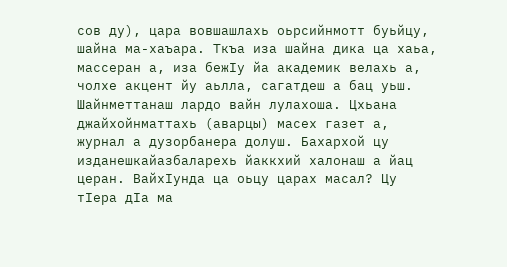сов ду), цара вовшашлахь оьрсийнмотт буьйцу, шайна ма-хаъара. Ткъа иза шайна дика ца хаьа, массеран а, иза бежIу йа академик велахь а, чолхе акцент йу аьлла, сагатдеш а бац уьш. Шайнметтанаш лардо вайн лулахоша. Цхьана джайхойнматтахь (аварцы) масех газет а, журнал а дузорбанера долуш. Бахархой цу изданешкайазбаларехь йаккхий халонаш а йац церан. ВайхIунда ца оьцу царах масал? Цу тIера дIа ма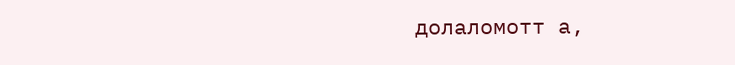долаломотт а,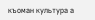къоман культура а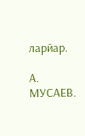ларйар.

А. МУСАЕВ.